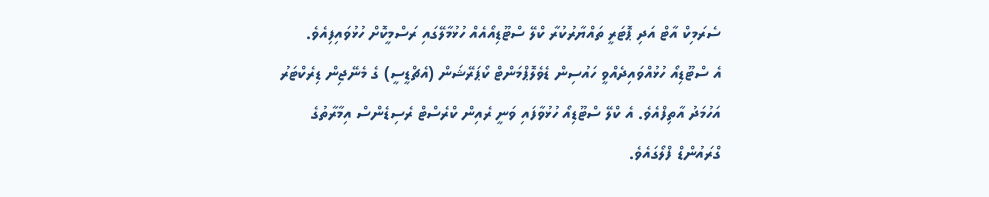ސެރަމިކް އާޓް އަދި ޕޮޓަރީ ތައްޔާރުކުރާ ކްލޭ ސްޓޫޑިއޯއެއް ހުޅުމާލޭގައި ރަސްމީކޮށް ހުޅުވައިފިއެވެ.
އެ ސްޓޫޑިއޯ ހުޅުއްވައިދެއްވީ ހައުސިން ޑެވެލޮޕްމަންޓް ކޯޕަރޭޝަން (އެޗްޑީސީ) ގެ މެނޭޖިން ޑިރެކްޓަރު އަހުމަދު އާތިފްއެވެ. އެ ކްލޭ ސްޓޫޑިއޯ ހުޅުވާފައި ވަނީ ރެއިން ކްރެސްޓް ރެސިޑެންސް އިމާރާތުގެ ގްރައުންޑް ފްލޯގައެވެ.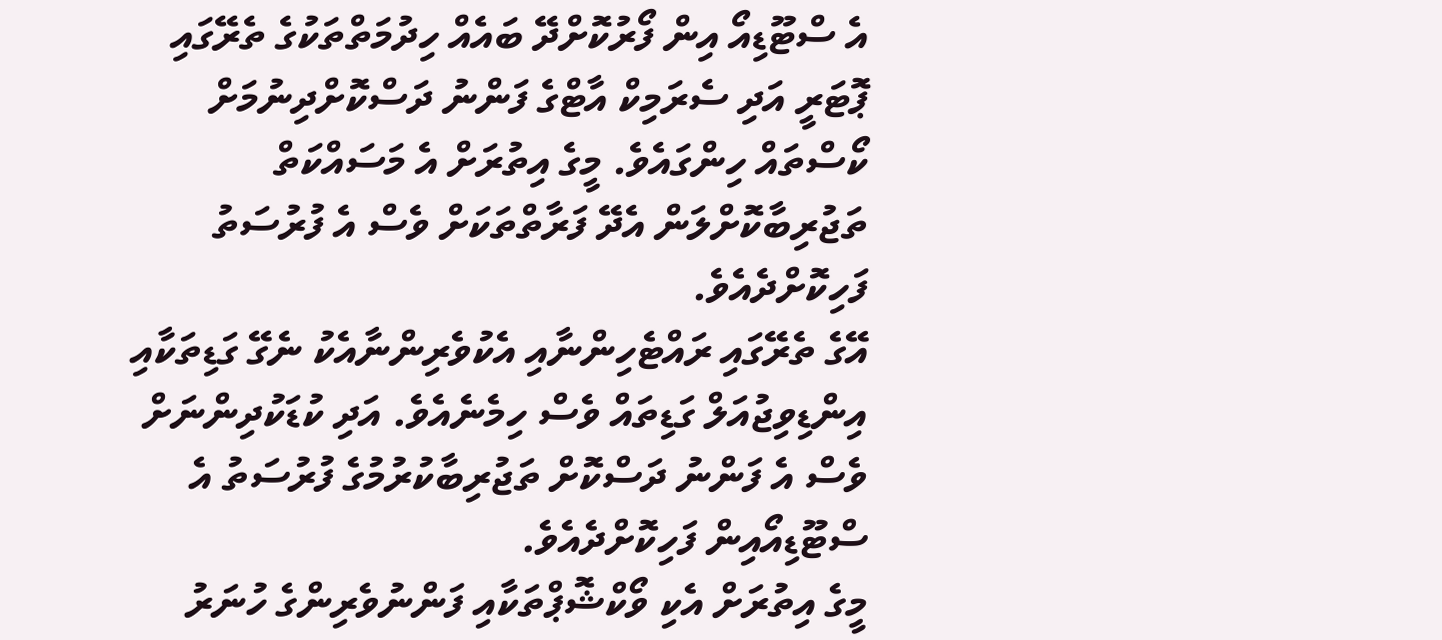އެ ސްޓޫޑިއޯ އިން ފޯރުކޮށްދޭ ބައެއް ހިދުމަތްތަކުގެ ތެރޭގައި ޕޮޓަރީ އަދި ސެރަމިކް އާޓްގެ ފަންނު ދަސްކޮށްދިނުމަށް ކޯސްތައް ހިންގައެވެ. މީގެ އިތުރަށް އެ މަސައްކަތް ތަޖުރިބާކޮށްލަން އެދޭ ފަރާތްތަކަށް ވެސް އެ ފުރުސަތު ފަހިކޮށްދެއެވެ.
އޭގެ ތެރޭގައި ރައްޓެހިންނާއި އެކުވެރިންނާއެކު ނެގޭ ގަޑިތަކާއި އިންޑިވިޖުއަލް ގަޑިތައް ވެސް ހިމެނެއެވެ. އަދި ކުޑަކުދިންނަށް ވެސް އެ ފަންނު ދަސްކޮށް ތަޖުރިބާކުރުމުގެ ފުރުސަތު އެ ސްޓޫޑިއޯއިން ފަހިކޮށްދެއެވެ.
މީގެ އިތުރަށް އެކި ވޯކްޝޮޕްތަކާއި ފަންނުވެރިންގެ ހުނަރު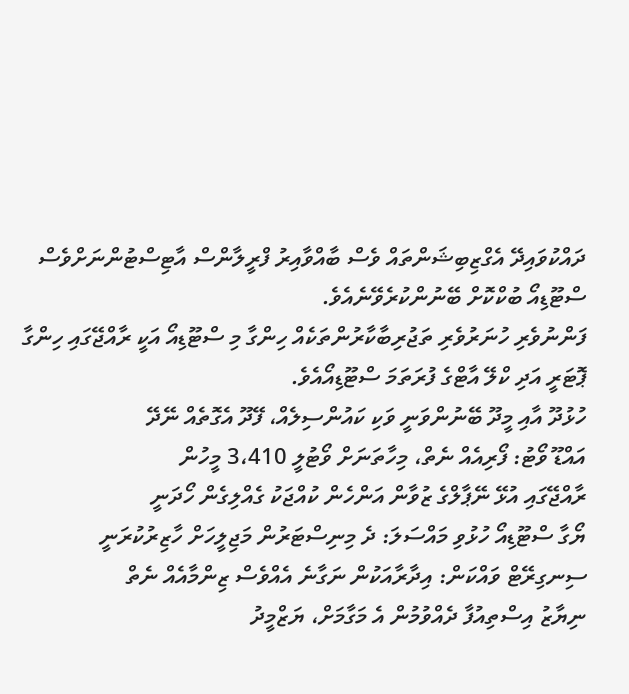ދައްކުވައިދޭ އެގްޒިބިޝަންތައް ވެސް ބާއްވާއިރު ފްރީލާންސް އާޓިސްޓުންނަށްވެސް ސްޓޫޑިއޯ ބުކްކޮށް ބޭނުންކުރެވޭނެއެވެ.
ފަންނުވެރި ހުނަރުވެރި ތަޖުރިބާކާރުންތަކެއް ހިންގާ މި ސްޓޫޑިއޯ އަކީ ރާއްޖޭގައި ހިންގާ ޕޮޓަރީ އަދި ކްލޭ އާޓްގެ ފުރަތަމަ ސްޓޫޑިއޯއެވެ.
ހުޅުދޫ އާއި މީދޫ ބޭނުންވަނީ ވަކި ކައުންސިލެއް، ފޭދޫ އެގޮތެއް ނޭދޭ
އައްޑޫ ވޯޓު: ފޯރިއެއް ނެތް، މިހާތަނަށް ވޯޓުލީ 3،410 މީހުން
ރާއްޖޭގައި އުޅޭ ނޭޕާލްގެ ޒުވާން އަންހެން ކުއްޖަކު ގެއްލިގެން ހޯދަނީ
ޔޯގާ ސްޓޫޑިއޯ ހުޅުވި މައްސަލަ: ދެ މިނިސްޓަރުން މަޖިލީހަށް ހާޒިރުކުރަނީ
ސިނގިރޭޓް ވައްކަން: އިދާރާއަކުން ނަގާނެ އެއްވެސް ޒިންމާއެއް ނެތް
ނިޔާޒު އިސްތިއުފާ ދެއްވުމުން އެ މަގާމަށް، ޔަޒްމީދު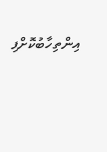އިންތިހާބުކޮށްފި